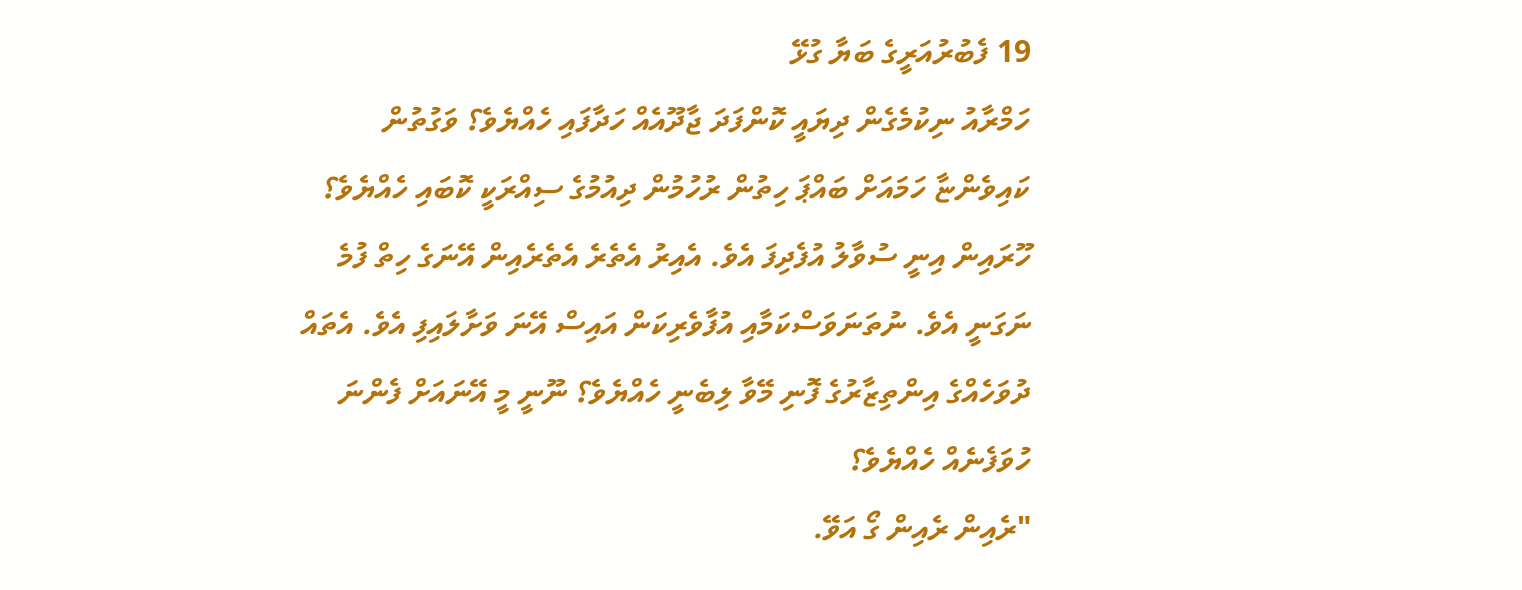19 ފެބުރުއަރީގެ ބަޔާ ގުޅޭ
ހަމްރާއު ނިކުމެގެން ދިޔައީ ކޮންފަދަ ޖާދޫއެއް ހަދާފައި ހެއްޔެވެ؟ ވަގުތުން
ކައިވެންޏާ ހަމައަށް ބައްޕަ ހިތުން ރުހުމުން ދިއުމުގެ ސިއްރަކީ ކޮބައި ހެއްޔެވެ؟
ހޫރައިން އިނީ ސުވާލު އުފެދިފަ އެވެ. އެއިރު އެތެރެ އެތެރެއިން އޭނަގެ ހިތް ފުމެ
ނަގަނީ އެވެ. ނުތަނަވަސްކަމާއި އުފާވެރިކަން އައިސް އޭނަ ވަށާލައިފި އެވެ. އެތައް
ދުވަހެއްގެ އިންތިޒާރުގެ ފޮނި މޭވާ ލިބެނީ ހެއްޔެވެ؟ ނޫނީ މީ އޭނައަށް ފެންނަ
ހުވަފެނެއް ހެއްޔެވެ؟
"ރެއިން ރެއިން ގޯ އަވޭ.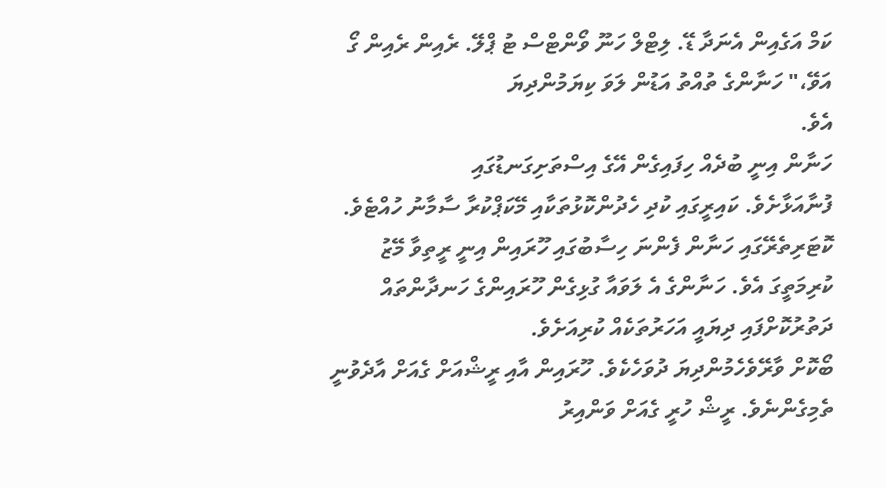ކަމް އަގެއިން އެނަދާ ޑޭ. ލިޓްލް ހަނޫ ވޯންޓްސް ޓު ޕްލޭ. ރެއިން ރެއިން ގޯ އަވޭ،" ހަނާންގެ ތުއްތު އަޑުން ލަވަ ކިޔަމުންދިޔަ
އެވެ.
ހަނާން އިނީ ބުދެއް ހިފައިގެން އޭގެ އިސްތަށިގަނޑުގައި
ފުނާއަޅާށެވެ. ކައިރީގައި ކުދި ހެދުންކޮޅުތަކާއި މޭކަޕްކުރާ ސާމާނު ހުއްޓެވެ.
ކޮޓަރިތެރޭގައި ހަނާން ފެންނަ ހިސާބުގައި ހޫރައިން އިނީ ރީތިވާ މޭޒު
ކުރިމަތީގަ އެވެ. ހަނާންގެ އެ ލަވައާ ގުޅިގެން ހޫރައިންގެ ހަނދާންތައް
ދަތުރުކޮށްފައި ދިޔައީ އަހަރުތަކެއް ކުރިއަށެވެ.
ބޯކޮށް ވާރޭވެހެމުންދިޔަ ދުވަހެކެވެ. ހޫރައިން އާއި ރީޝްއަށް ގެއަށް އާދެވުނީ
ތެމިގެންނެވެ. ރީޝް ހުރީ ގެއަށް ވަންއިރު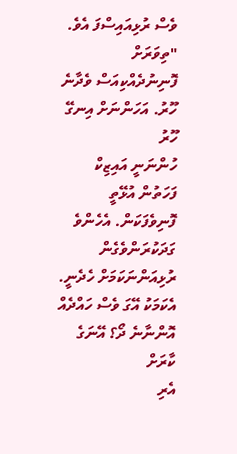ވެސް ރުޅިއައިސްފަ އެވެ.
"ތިވަރަށް ފޮނިނުދެއްކިއަސް ވެދާނެ ހޫރު. އަހަންނަށް އިނގޭ ހޫރު
ހުންނަނީ އައިޒިކް ފަހަތުން އުޅޭތީ ފޮނިވެފަކަން. އެހެންވެ ގަދަކުރަންވެގެން
ރުޅިއަންނަކަމަށް ހެދެނީ. އެކަމަކު އޭގަ ވެސް ހައްދެއް އޮންނާނެ ދޯ؟ އޭނަގެ ކާރަށް
އެރި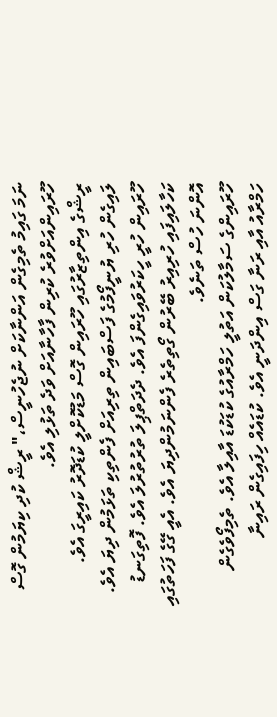ނަމަ ގައިމު ތެމިގެން އަންނާކަށް ނުޖެހުނީސް،" ރީޝް ކުދި ކިޔަމުން ގޮސް
ހޫރައިންއަށްވުރެ ކުރިން ފާހާނާއަށް ވަދެ ތަޅުލި އެވެ.
ރީޝްގެ އިންތިޒާރުގައި ހޫރައިން ގޮސް މަޑުކޮށްލީ ކުޑަދޮރު ކައިރީގަ އެވެ.
ލައިގެން ހުރި ޔުނީފޯމުގެ ފަސްބައިން ތިރިއަށް ފެންތިކި ތަޅަމުން ދިޔަ އެވެ.
ހޫރައިން ހުރީ ހީކަރުވައިގެންފަ އެވެ. ދެދަތްޕިލަ ތުރުތުރުލަ އެވެ. ފޮތިގަނޑު
ކަހާލައިފައި ހުރިއިރު ބޭރުން ގޯތިތެރެ ފެންނަމުންދިޔަ އެވެ. އެއީ ގޭގެ ފަހަތުގައި
އޮންނަ ހުސް ތަނެވެ.
ހޫރައިންގެ ސަމާލުކަން އަތުލީ ހަމްރާއުގެ ކުޑަކުޑަ އާއިލާ އެވެ. ތެމިފޯވެގެން
ހަމްރާއު އާއި ރަނާ ގަސް އިންދަނީ އެވެ. ކުޑައެއް ހިފައިގެން ރައިނާ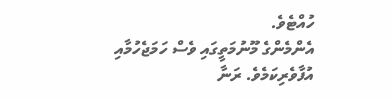ހުއްޓެވެ.
އެންމެންގެ މޫނުމަތީގައި ވެސް ހަމަޖެހުމާއި އުފާވެރިކަމެވެ. ރަނާ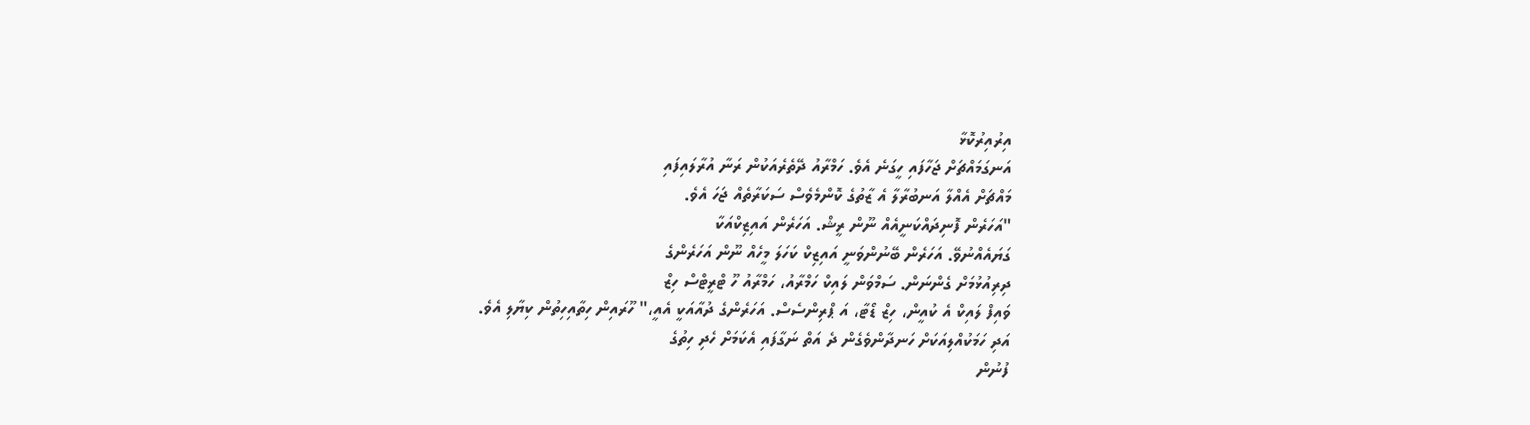އިރުއިރުކޮޅާ
އަނގަމައްޗަށް ޖަހާފައި ހީގަނެ އެވެ. ހަމްރާއު ދޭތެރެއަކުން ރަނާ އުރާލައިފައި
މައްޗަށް އެއްލާ އަނބުރާލާ އެ ޒާތުގެ ކޮންމެވެސް ސަކަރާތެއް ޖަހަ އެވެ.
"އަހަރެން ފޮނިދައްކަނީއެއް ނޫން ރީޝް. އަހަރެން އައިޒިކްއަކާ
ގަޔައެއްނުވޭ. އަހަރެން ބޭނުންވަނީ އައިޒިކް ކަހަލަ މީހެއް ނޫން އަހަރެންގެ
ދިރިއުޅުމަށް ގެންނަން. ސަމްވަން ލައިކް ހަމްރާއު، ހަމްރާއު ހޫ ޓްރީޓްސް ހިޒް
ވައިފް ލައިކް އެ ކުއީން، ހިޒް ޑޯޓާ، އަ ޕްރިންސެސް. އަހަރެންގެ ދުއާއަކީ އެއީ،" ހޫރައިން ހިތާއިހިތުން ކިޔާލި އެވެ.
އަދި ހަމަކުއްލިއަކަށް ހަނދާންވެގެން ދެ އަތް ނަގާފައި އެކަމަށް ހެދި ހިތުގެ
ފުނުން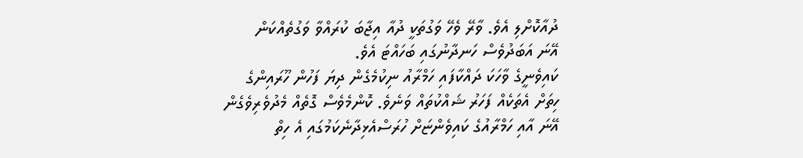ދުއާކޮށްލި އެވެ. ވާރޭ ވެހޭ ވަގުތަކީ ދުއާ އިޖާބަ ކުރައްވާ ވަގުތެއްކަން
އޭނަ އަބަދުވެސް ހަނދާނުގައި ބަހައްޓަ އެވެ.
ކައިވެނީގެ ވާހަކަ ދައްކާފައި ހަމްރާއު ނިކުމެގެން ދިޔަ ފަހުން ހޫރައިންގެ
ހިތަށް އެތަކެއް ފަހަރު ޝައްކުތައް ވަނެވެ. ކޮންމެވެސް ގޮތެއް މެދުވެރިވެގެން
އޭނަ އާއި ހަމްރާއުގެ ކައިވެންޏަށް ހުރަސްއެޅިދާނެކަމުގައި އެ ހިތް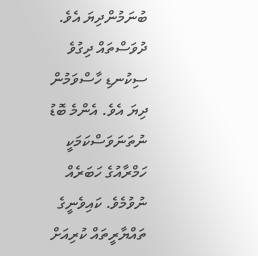ބުނަމުންދިޔަ އެވެ.
ދުވަސްތައް ދިގުވެ ސިކުނޑި ހާސްވަމުން ދިޔަ އެވެ. އެންމެ ބޮޑު ނުތަނަވަސްކަމަކީ
ހަމްރާއުގެ ހަބަރެއް ނުވުމެވެ. ކައިވެނީގެ ތައްޔާރީތައް ކުރިއަށް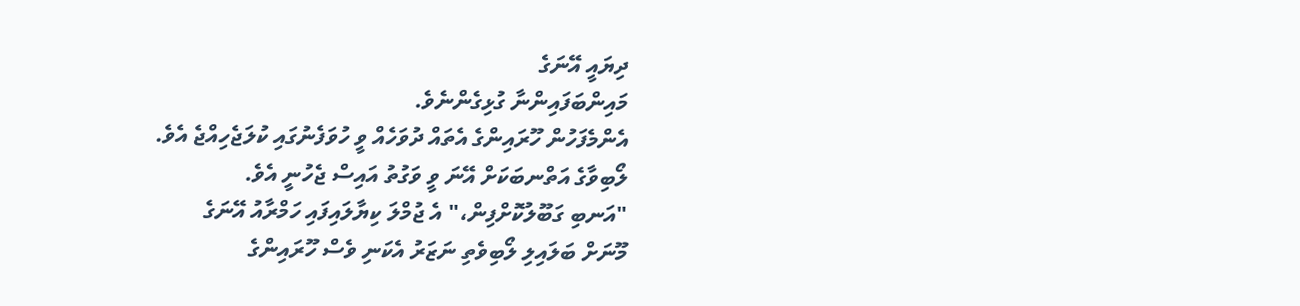ދިޔައީ އޭނަގެ
މައިންބަފައިންނާ ގުޅިގެންނެވެ.
އެންމެފަހުން ހޫރައިންގެ އެތައް ދުވަހެއް ވީ ހުވަފެނުގައި ކުލަޖެހިއްޖެ އެވެ.
ލޯބިވާގެ އަތްނބަކަށް އޭނަ ވީ ވަގުތު އައިސް ޖެހުނީ އެވެ.
"އަނބި ގަބޫލުކޮށްފިން،" އެ ޖުމްލަ ކިޔާލައިފައި ހަމްރާއު އޭނަގެ
މޫނަށް ބަލައިލި ލޯބިވެތި ނަޒަރު އެކަނި ވެސް ހޫރައިންގެ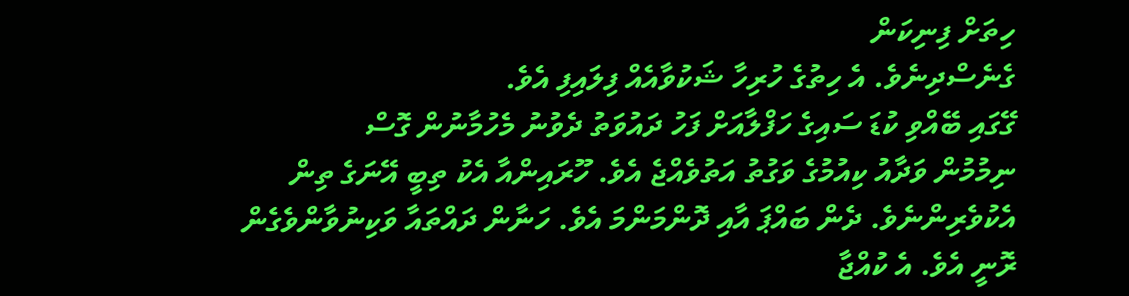ހިތަށް ފިނިކަން
ގެނެސްދިނެވެ. އެ ހިތުގެ ހުރިހާ ޝަކުވާއެއް ފިލައިފި އެވެ.
ގޭގައި ބޭއްވި ކުޑަ ސައިގެ ހަފްލާއަށް ފަހު ދައުވަތު ދެވުނު މެހުމާނުން ގޮސް
ނިމުމުން ވަދާއު ކިއުމުގެ ވަގުތު އަތުވެއްޖެ އެވެ. ހޫރައިންއާ އެކު ތިބީ އޭނަގެ ތިން
އެކުވެރިންނެވެ. ދެން ބައްޕަ އާއި ދޮންމަންމަ އެވެ. ހަނާން ދައްތައާ ވަކިނުވާންވެގެން
ރޮނީ އެވެ. އެ ކުއްޖާ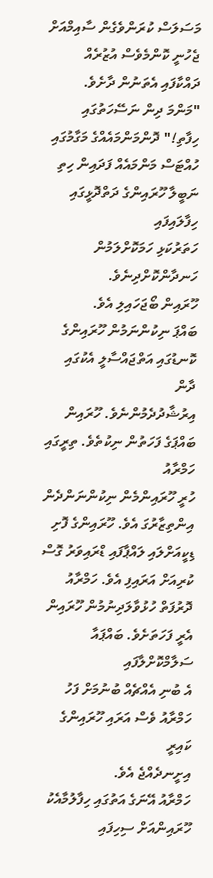މަސަލަސް ކުރަންވެގެން ސާއިމްއަށް ޖެހުނީ ކޮންމެވެސް އުޒުރެއް
ދައްކާފައި އެތަނުން ދާށެވެ.
"މަންމަ ދިން ނަސޭހަތުގައި ހިފާތި!" ދޮންމަންމައެއްގެ މަގާމުގައި
ހުއްޓަސް މަންމައެއް ފަދައިން ހިތި ނަބީލާ ހޫރައިންގެ ދަތްދޮޅީގައި ހިފާލައިފައި
ހަތަރުކަޅި ހަމަކޮށްލަމުން ހަނދާންކޮށްދިނެވެ.
ހޫރައިން ބޯޖަހައިލި އެވެ.
ބައްޕަ ނިކުންނަމުން ހޫރައިންގެ ކޮނޑުގައި އަތްޖައްސާލީ އެކުގައި ދާން
އިރުޝާދުދެމުންނެވެ. ހޫރައިން ބައްޕަގެ ފަހަތުން ނިކުތެވެ. ތިރީގައި ހަމްރާއު
ހުރީ ހޫރައިންމެން ނިކުންނަންދެން އިންތިޒާރުގަ އެވެ. ހޫރައިންގެ ފޮށި
ޑިކީއަށްލައި ލައްޕާފައި ޑްރައިވަރު ގޮސް ކުރިއަށް އަރައިފި އެވެ. ހަމްރާއު
ދޮރުފަތް ހުޅުވާލަދިނުމުން ހޫރައިން އެރީ ފަހަތަށެވެ. ބައްޕައާ ސަލާމްކޮށްލާފައި
އެ ބުނި އެއްޗެއް ބުނުމަށް ފަހު ހަމްރާއު ވެސް އަރައި ހޫރައިންގެ ކައިރީ
އިށީނދެއްޖެ އެވެ.
ހަމްރާއު އޭނަގެ އަތުގައި ހިފާލުމާއެކު ހޫރައިންއަށް ސިހިފައި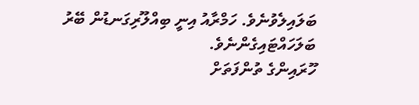ބަލައިލެވުނެވެ. ހަމްރާއު އިނީ ބިއްލޫރިގަނޑުން ބޭރު ބަލަހައްޓައިގެންނެވެ.
ހޫރައިންގެ ތުންފަތަށް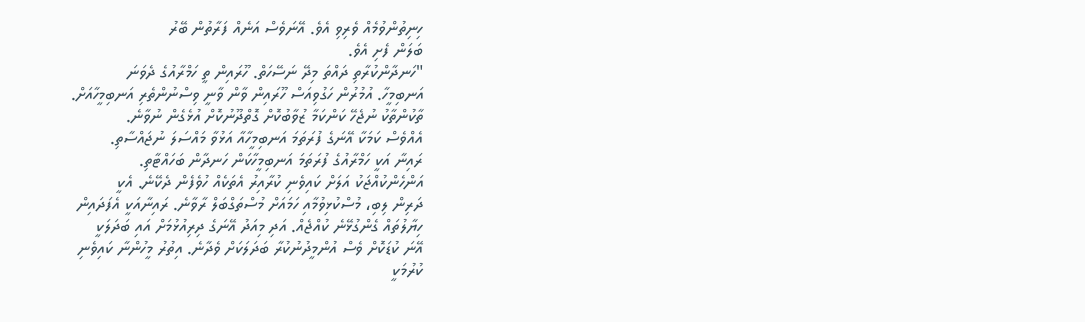ހިނިތުންވުމެއް ވެރިވި އެވެ. އޭނަވެސް އަނެއް ފަރާތުން ބޭރު
ބަލަން ފެށި އެވެ.
"ހަނދާންކުރާތި ދައްތަ މިދޭ ނަސޭހަތް. ހޫރައިން ތީ ހަމްރާއުގެ ދެވަނަ
އަނބިމީހާ. އުމުރުން ހަގުވިއަސް ހޫރައިން ވާން ވާނީ ވިސްނުންތެރި އަނބިމީހާއަށް.
ތާކުންތާކު ނުޖެހޭ ކަންކަމާ ޒުވާބުކޮށް ގޮތްދޫނުކޮށް އުޅެގެން ނުވާނެ.
އެއްވެސް ކަމަކާ އޭނަގެ ފުރަތަމަ އަނބިމީހާއާ އަޅުވާ މައްސަލަ ނުޖައްސާތި.
ރައިނާ އަކީ ހަމްރާއުގެ ފުރަތަމަ އަނބިމީހާކަން ހަނދާން ބަހައްޓާތި.
އަންހެންކުއްޖަކު އަލަށް ކައިވެނި ކުރާއިރު އެތަކެއް ހުވެފެން ދެކޭނެ. އެކީ
ދަރިން ލިބި، މުސްކުޅިވުމާއި ހަމައަށް މުސްތަގްބަލް ރާވާނެ. ރައިނާއަކީ އެފަދައިން
ހިޔާލުތައް ގެންގުޅޭނެ ކުއްޖެއް. އަދި މިއަދު އޭނަގެ ދިރިއުޅުމަށް އައި ބަދަލަކީ
އޭނަ ކުޑަކޮށް ވެސް އުންމީދުނުކުރާ ބަދަލަކަށް ވެދާނެ. އިތުރު މީހުންނާ ކައިވެނި
ކުރުމަކީ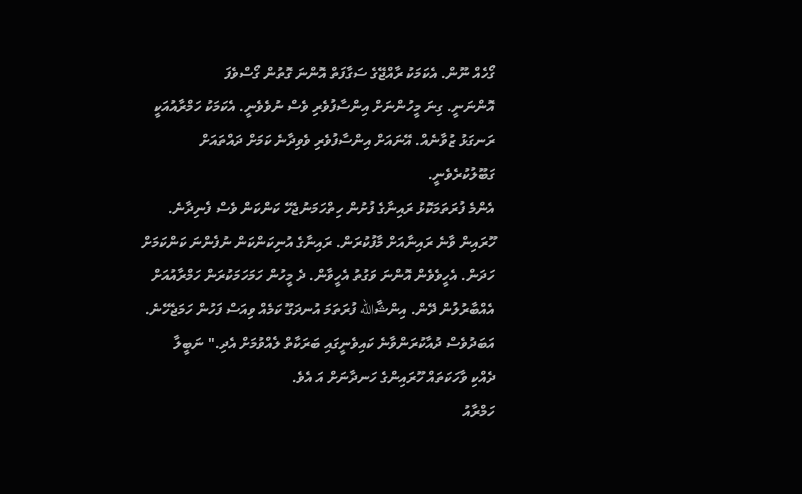ގޯހެއް ނޫން. އެކަމަކު ރާއްޖޭގެ ސަގާފަތް އޮންނަ ގޮތުން ގޯސްވެފަ
އޮންނަނީ. ގިނަ މީހުންނަށް އިންސާފުވެރި ވެސް ނުވެވެނީ. އެކަމަކު ހަމްރާއުއަކީ
ރަނގަޅު ޒުވާނެއް. އޭނައަށް އިންސާފުވެރި ވެވިދާނެ ކަމަށް ދައްތައަށް ގަބޫލުކުރެވެނީ.
އެންމެ ފުރަތަމަކޮޅު ރައިނާގެ ފުށުން ހިތްހަމަނުޖެހޭ ކަންކަން ވެސް ފެނިދާނެ.
ހޫރައިން ވާނެ ރައިނާއަށް މާފުކުރަން. ރައިނާގެ އުނިކަންކަން ނުފެންނަ ކަންކަމަށް
ހަދަން. އެހީވެވެން އޮންނަ ވަގުތު އެހީވާން. ދެ މީހުން ހަމަހަމަކުރަން ހަމްރާއުއަށް
އެއްބާރުލުން ދޭން. އިންޝާالله ފުރަތަމަ އުނދަގޫ ކަމެއް ވިއަސް ފަހުން ހަމަޖެހޭނެ.
އަބަދުވެސް ދުއާކުރަންވާނެ ކައިވެނީގައި ބަރަކާތް ލެއްވުމަށް އެދި." ނަބީލާ
ދެއްކި ވާހަކަތައް ހޫރައިންގެ ހަނދާނަށް އަ އެވެ.
ހަމްރާއު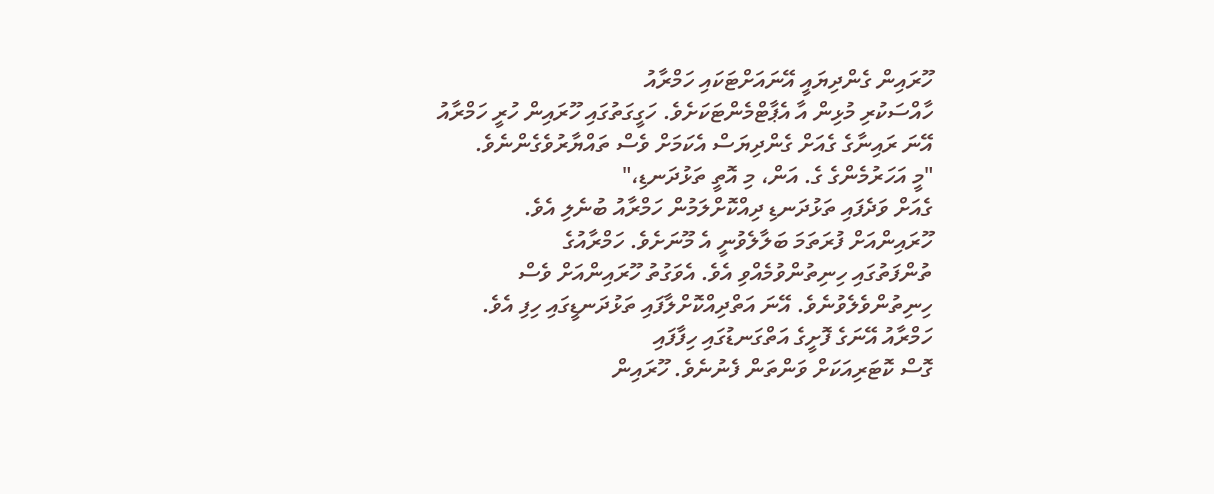ހޫރައިން ގެންދިޔައީ އޭނައަށްޓަކައި ހަމްރާއު
ހާއްސަކުރި މުޅިން އާ އެޕާޓްމެންޓަކަށެވެ. ހަގީގަތުގައި ހޫރައިން ހުރީ ހަމްރާއު އޭނަ ރައިނާގެ ގެއަށް ގެންދިޔަސް އެކަމަށް ވެސް ތައްޔާރުވެގެންނެވެ.
"މީ އަހަރުމެންގެ ގެ. އަން، މި އޮތީ ތަޅުދަނޑި،"
ގެއަށް ވަދެފައި ތަޅުދަނޑި ދިއްކޮށްލަމުން ހަމްރާއު ބުނެލި އެވެ.
ހޫރައިންއަށް ފުރަތަމަ ބަލާލެވުނީ އެ މޫނަށެވެ. ހަމްރާއުގެ
ތުންފަތުގައި ހިނިތުންވުމެއްވި އެވެ. އެވަގުތު ހޫރައިންއަށް ވެސް
ހިނިތުންވެލެވުނެވެ. އޭނަ އަތްދިއްކޮށްލާފައި ތަޅުދަނޑީގައި ހިފި އެވެ.
ހަމްރާއު އޭނަގެ ފޮށީގެ އަތްގަނޑުގައި ހިފާފައި
ގޮސް ކޮޓަރިއަކަށް ވަންތަން ފެނުނެވެ. ހޫރައިން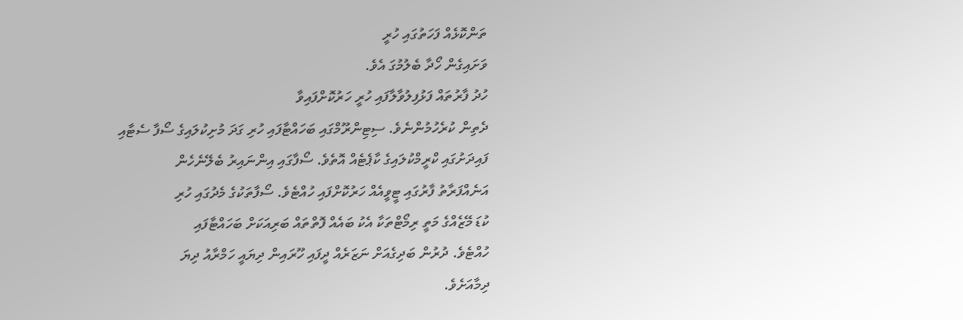ތަންކޮޅެއް ފަހަތުގައި ހުރީ
ވަށައިގެން ހޯދާ ބެލުމުގަ އެވެ.
ހުދު ފާރުތައް ފަޅުފިލުވާލާފައި ހުރީ ހަރުކޮށްފައިވާ
ދެތިން ކުރެހުމުންނެވެ. ސިޓިންރޫމްގައި ބަހައްޓާފައި ހުރި ގަދަ މުށިކުލައިގެ ސޯފާ ސެޓާއި
ފައިދަށުގައި ކްރީމްކުލައިގެ ކާޕެޓެއް އޮތެވެ. ސޯފާގައި އިންނައިރު ބެލޭނެހެން
އަނެއްފަރާތު ފާރުގައި ޓީވީއެއް ހަރުކޮށްފައި ހުއްޓެވެ. ސޯފާތަކުގެ މެދުގައި ހުރި
ކުޑަ މޭޒެއްގެ މަތީ ރިމޯޓްތަކާ އެކު ބައެއް ފޮތްތައް ބަރިއަކަށް ބަހައްޓާފައި
ހުއްޓެވެ. ދުރުން ބަދިގެއަށް ނަޒަރެއް ދީފައި ހޫރައިން ދިޔައީ ހަމްރާއު ދިޔަ
ދިމާއަށެވެ.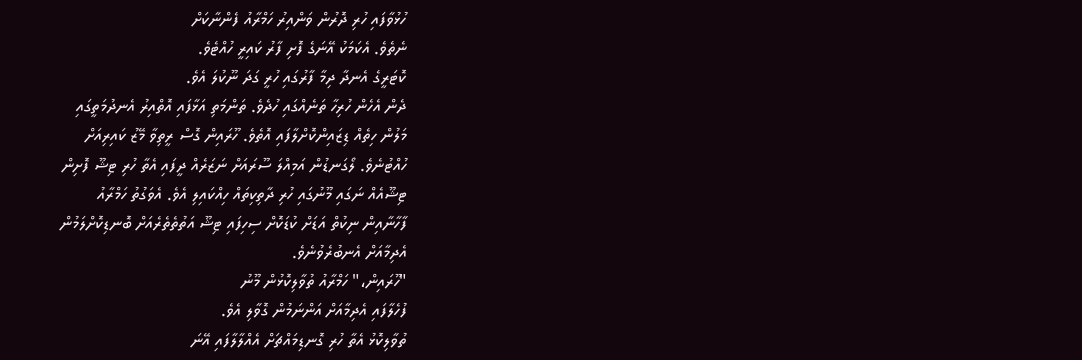ހުޅުވާފައި ހުރި ދޮރުން ވަންއިރު ހަމްރާއު ފެންނާކަށް
ނެތެވެ. އެކަމަކު އޭނަގެ ފޮށި ފާރު ކައިރީ ހުއްޓެވެ.
ކޮޓަރީގެ އެނދާ ދިމާ ފާރުގައި ހުރީ ގަދަ ނޫކުލަ އެވެ.
ދެން އެހެން ހުރިހާ ތަނެއްގައި ހުދެވެ. ތަންމަތި އަޅާފައި އޮތްއިރު އެނދުމަތީގައި
މަލުން ހިތެއް ޑިޒައިންކޮށްލާފައި އޮތެވެ. ހޫރައިން ގޮސް ރީތިވާ މޭޒު ކައިރިއަށް
ހުއްޓުނެވެ. ލޯގަނޑުން އަމިއްލަ ސޫރައަށް ނަޒަރެއް ދީފައި އެތާ ހުރި ޓިޝޫ ފޮށިން
ޓިޝޫއެއް ނަގައި މޫނުގައި ހުރި ދާތިކިތައް ހިއްކައިލި އެވެ. އެވަގުތު ހަމްރާއު
ފާހާނާއިން ނިކުތް އަޑަށް ކުޑަކޮށް ސިހިފައި ޓިޝޫ އަތުތެތެރެއަށް ބޮނޑިކޮށްލަމުން
އެދިމާއަށް އެނބުރެވުނެވެ.
"ހޫރައިން،" ހަމްރާއު ތުވާލިކޮޅުން މޫނު
ފުހެލާފައި އެދިމާއަށް އަންނަމުން ގޮވާލި އެވެ.
ތުވާލިކޮޅު އެތާ ހުރި ގޮނޑިމައްޗަށް އެއްލާލާފައި އޭނަ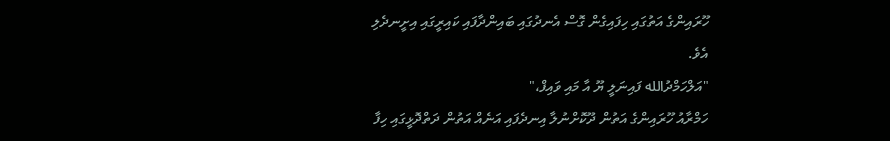ހޫރައިންގެ އަތުގައި ހިފައިގެން ގޮސް އެނދުގައި ބައިންދާފައި ކައިރީގައި އިށީނދެލި
އެވެ.
"އަލްހަމްދުالله ފައިނަލީ ޔޫ އާ މައި ވައިފް،"
ހަމްރާއު ހޫރައިންގެ އަތުން ދޫކޮށްނުލާ އިނދެފައި އަނެއް އަތުން ދަތްދޮޅީގައި ހިފާ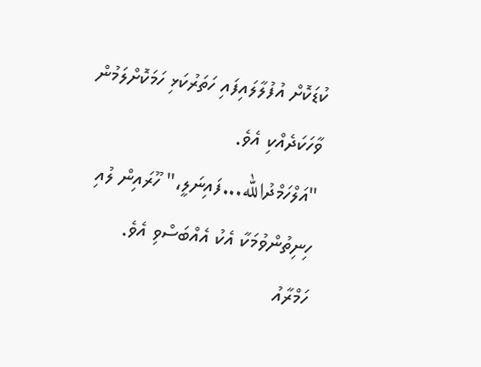ކުޑަކޮށް އުފުލާލައިފައި ހަތަރުކަޅި ހަމަކޮށްލަމުން ވާހަކަދެއްކި އެވެ.
"އަލްހަމްދުالله...ފައިނަލީ،" ހޫރައިން ލުއި
ހިނިތުންވުމަކާ އެކު އެއްބަސްވި އެވެ.
ހަމްރާއު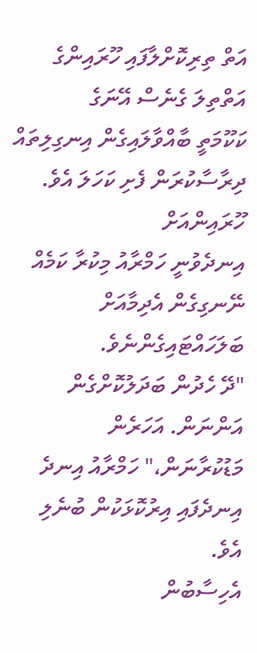އަތް ތިރިކޮށްލާފައި ހޫރައިންގެ އަތްތިލަ ގެނެސް އޭނަގެ
ކަކޫމަތީ ބާއްވާލައިގެން އިނގިލިތައް ދިރާސާކުރަން ފެށި ކަހަލަ އެވެ. ހޫރައިންއަށް
އިނދެވުނީ ހަމްރާއު މިކުރާ ކަމެއް ނޭނގިގެން އެދިމާއަށް ބަލަހައްޓައިގެންނެވެ.
"ދޭ ހެދުން ބަދަލުކޮށްގެން އަންނަން. އަހަރެން
މަޑުކުރާނަން،" ހަމްރާއު އިނދެ އިނދެފައި އިރުކޮޅަކުން ބުނެލި އެވެ.
އެހިސާބުން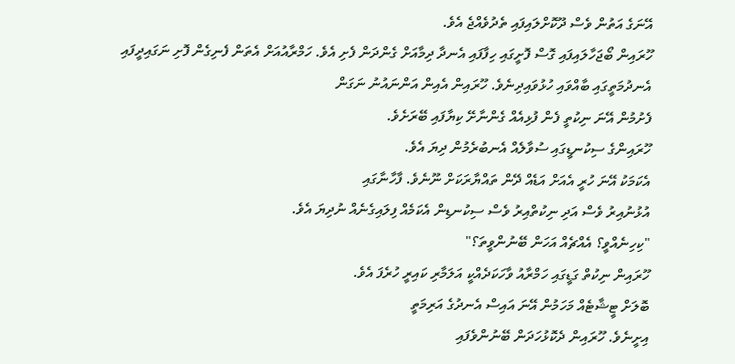އޭނަގެ އަތުން ވެސް ދޫކޮށްލައިފައި ތެދުވެއްޖެ އެވެ.
ހޫރައިން ބޯޖަހާލައިފައި ގޮސް ފޮށީގައި ހިފާފައި އެނދާ ދިމާއަށް ގެންދަން ފެށި އެވެ. ހަމްރާއުއަށް އެތަން ފެނިގެން ފޮށި ނަގައިދީފައި
އެނދުމަތީގައި ބާއްވައި ހުޅުވައިދިނެވެ. ހޫރައިން އެއިން އަންނައުނު ނަގަން
ފެށުމުން އޭނަ ނިކުތީ ފެން ފުޅިއެއް ގެންނާށޭ ކިޔާފައި ބޭރަށެވެ.
ހޫރައިންގެ ސިކުނޑީގައި ސުވާލެއް އެނބުރެމުން ދިޔަ އެވެ.
އެކަމަކު އޭނަ ހުރީ އެއަށް އަޑެއް ދޭން ތައްޔާރަކަށް ނޫނެވެ. ފާހާނާގައި
އުޅުނުއިރު ވެސް އަދި ނިކުތްއިރު ވެސް ސިކުނޑިން އެކަމެއް ފިލައިގެނެއް ނުދިޔަ އެވެ.
"ކިހިނެއްވީ؟ އެއްޗެއް އަހަން ބޭނުންވީތަ؟"
ހޫރައިން ނިކުތް ގަޑީގައި ހަމްރާއު ވާހަކަދެއްކީ އަލަމާރި ކައިރީ ހުރެފަ އެވެ.
ބޮލަށް ޓީޝާޓެއް މަހަމުން އޭނަ އައިސް އެނދުގެ އަރިމަތީ
އިށީނެވެ. ހޫރައިން ދެކޮޅުހަދަން ބޭނުންވެފައި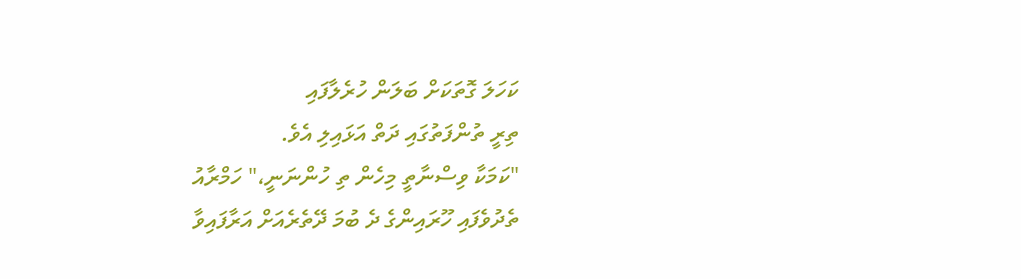ކަހަލަ ގޮތަކަށް ބަލަން ހުރެލާފައި
ތިރީ ތުންފަތުގައި ދަތް އަޅައިލި އެވެ.
"ކަމަކާ ވިސްނާތީ މިހެން ތި ހުންނަނީ،" ހަމްރާއު
ތެދުވެފައި ހޫރައިންގެ ދެ ބުމަ ދޭތެރެއަށް އަރާފައިވާ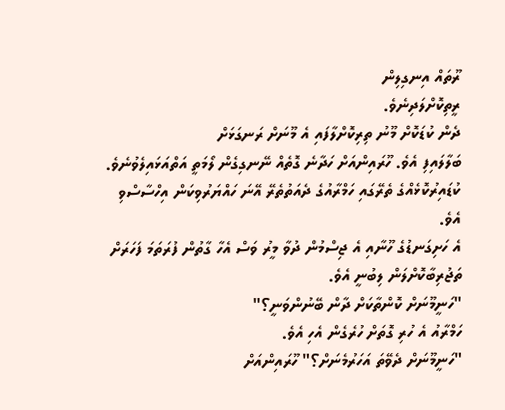ރޫތައް އިނގިލިން
ރީތިކޮށްލަދިނެވެ.
ދެން ކުޑަކޮށް މޫނު ތިރިކޮށްލާފައި އެ މޫނަށް ރަނގަޅަށް
ބަލާލައިފި އެވެ. ހޫރައިންއަށް ހަދާނެ ގޮތެއް ނޭނގިގެން ލޯމަތީ އަތްއަޅައިލެވުނެވެ.
ކުޑައިރުކޮޅެއްގެ ތެރޭގައި ހަމްރާއުގެ ދެއަތުތެރޭ އޭނަ ހައްޔަރުވިކަން އިހްސާސްވި އެވެ.
އެ ހަށިގަނޑުގެ ހޫނާއި އެ ޖިސްމުން ދުވާ މީރު ވަސް އެހާ ގާތުން ފުރަތަމަ ފަހަރަށް
ތަޖުރިބާކޮށްލަން ލިބުނީ އެވެ.
"ހަނީމޫނަށް ކޮންތާކަށް ދާން ބޭނުންވަނީ؟"
ހަމްރާއު އެ ހުރި ގޮތަށް ހުރެގެން އެހި އެވެ.
"ހަނީމޫނަށް ދެވޭތަ އަހަރުމެނަށް؟" ހޫރައިންއަށް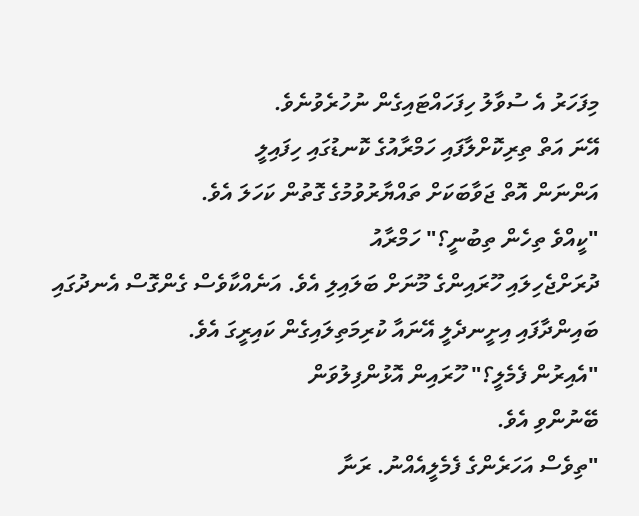މިފަހަރު އެ ސުވާލު ހިފަހައްޓައިގެން ނުހުރެވުނެވެ.
އޭނަ އަތް ތިރިކޮށްލާފައި ހަމްރާއުގެ ކޮނޑުގައި ހިފައިލީ
އަންނަން އޮތް ޖަވާބަކަށް ތައްޔާރުވުމުގެ ގޮތުން ކަހަލަ އެވެ.
"ކީއްވެ ތިހެން ތިބުނީ؟" ހަމްރާއު
ދުރަށްޖެހިލައި ހޫރައިންގެ މޫނަށް ބަލައިލި އެވެ. އަނެއްކާވެސް ގެންގޮސް އެނދުގައި
ބައިންދާފައި އިށީނދެލީ އޭނައާ ކުރިމަތިލައިގެން ކައިރީގަ އެވެ.
"އެއިރުން ފެމެލީ؟" ހޫރައިން އޮޅުންފިލުވަން
ބޭނުންވި އެވެ.
"ތިވެސް އަހަރެންގެ ފެމެލީއެއްނު. ރަނާ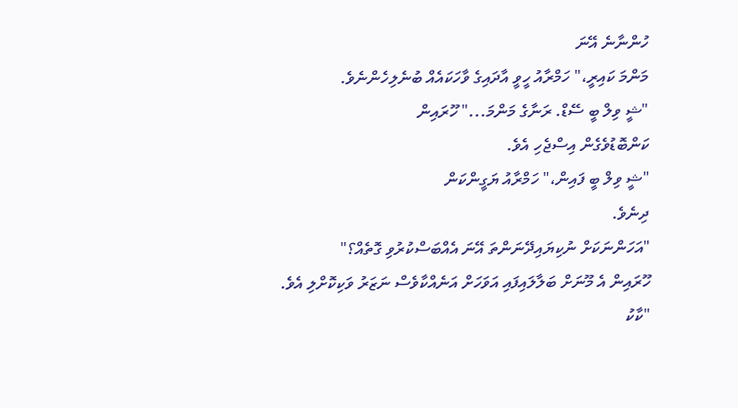ހުންނާނެ އޭނަ
މަންމަ ކައިރީ،" ހަމްރާއު ހީވީ އާދައިގެ ވާހަކައެއް ބުނެލިހެންނެވެ.
"ޝީ ވިލް ބީ ސޭޑް. ރަނާގެ މަންމަ..." ހޫރައިން
ކަންބޮޑުވެގެން އިސްޖެހި އެވެ.
"ޝީ ވިލް ބީ ފައިން،" ހަމްރާއު ޔަގީންކަން
ދިނެވެ.
"އަހަންނަކަށް ނުކިޔައިދޭނަންތަ އޭނަ އެއްބަސްކުރުވި ގޮތެއް؟"
ހޫރައިން އެ މޫނަށް ބަލާލައިފައި އަވަހަށް އަނެއްކާވެސް ނަޒަރު ވަކިކޮށްލި އެވެ.
"ކާކު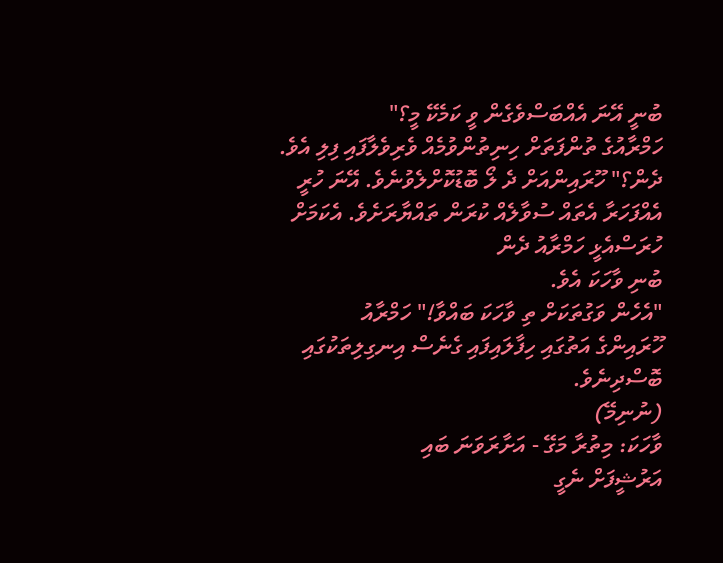ބުނީ އޭނަ އެއްބަސްވެގެން ވީ ކަމެކޭ މީ؟"
ހަމްރާއުގެ ތުންފަތަށް ހިނިތުންވުމެއް ވެރިވެލާފައި ފިލި އެވެ.
ދެން؟" ހޫރައިންއަށް ދެ ލޯ ބޮޑުކޮށްލެވުނެވެ. އޭނަ ހުރީ
އެއްފަހަރާ އެތައް ސުވާލެއް ކުރަން ތައްޔާރަށެވެ. އެކަމަށް ހުރަސްއެޅީ ހަމްރާއު ދެން
ބުނި ވާހަކަ އެވެ.
"އެހެން ވަގުތަކަށް ތި ވާހަކަ ބައްވާ!" ހަމްރާއު
ހޫރައިންގެ އަތުގައި ހިފާލައިފައި ގެނެސް އިނގިލިތަކުގައި ބޮސްދިނެވެ.
(ނުނިމޭ)
ވާހަކަ: މިތުރާ މަގޭ - އަށާރަވަނަ ބައި
އަރުޝީފަށް ނެގީ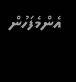އެންމެފަހުން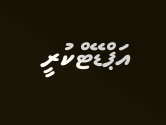އަޕްޑޭޓްކުރީ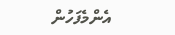އެންމެފަހުން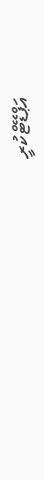އަޕްޑޭޓްކުރީ